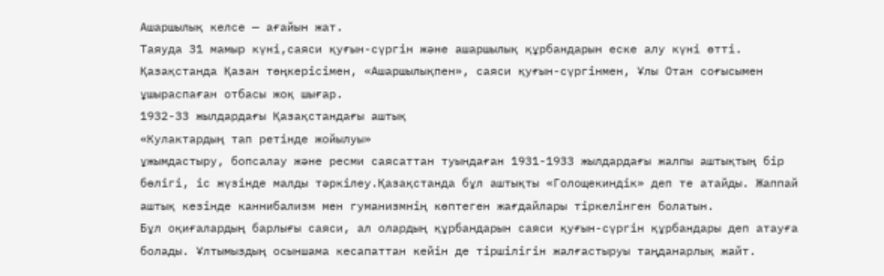Ашаршылық келсе — ағайын жат.
Таяуда 31 мамыр күні,саяси қуғын-сүргін және ашаршылық құрбандарын еске алу күні өтті.
Қазақстанда Қазан төңкерісімен, «Ашаршылықпен», саяси қуғын-сүргінмен, Ұлы Отан соғысымен ұшыраспаған отбасы жоқ шығар.
1932-33 жылдардағы Қазақстандағы аштық
«Кулактардың тап ретінде жойылуы»
ұжымдастыру, бопсалау және ресми саясаттан туындаған 1931-1933 жылдардағы жалпы аштықтың бір бөлігі, іс жүзінде малды тәркілеу.Қазақстанда бұл аштықты «Голощекиндік» деп те атайды. Жаппай аштық кезінде каннибализм мен гуманизмнің көптеген жағдайлары тіркелінген болатын.
Бұл оқиғалардың барлығы саяси, ал олардың құрбандарын саяси қуғын-сүргін құрбандары деп атауға болады. Ұлтымыздың осыншама кесапаттан кейін де тіршілігін жалғастыруы таңданарлық жайт.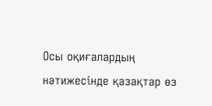Осы оқиғалардың нәтижесінде қазақтар өз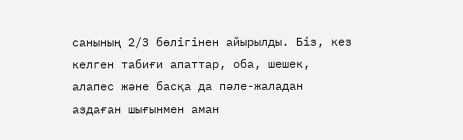санының 2/3 бөлігінен айырылды. Біз, кез келген табиғи апаттар, оба, шешек, алапес және басқа да пәле-жаладан аздаған шығынмен аман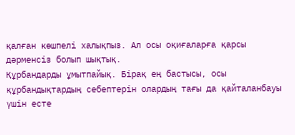қалған көшпелі халықпыз. Ал осы оқиғаларға қарсы дәрменсіз болып шықтық.
Құрбандарды ұмытпайық. Бірақ ең бастысы, осы құрбандықтардың себептерін олардың тағы да қайталанбауы үшін есте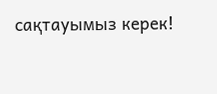сақтауымыз керек!